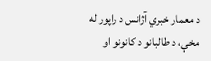د معمار خبري آژانس د راپور له مخې، د طالبانو د کانونو او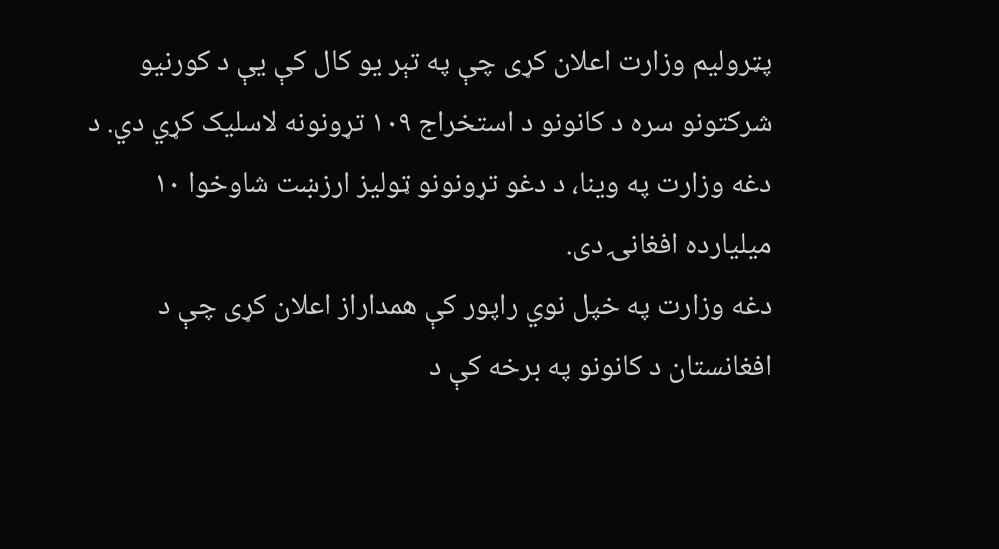پټرولیم وزارت اعلان کړی چې په تېر یو کال کې یې د کورنیو شرکتونو سره د کانونو د استخراج ۱۰۹ تړونونه لاسلیک کړي دي. د دغه وزارت په وینا، د دغو تړونونو ټولیز ارزښت شاوخوا ۱۰ میلیارده افغانۍ دی.
دغه وزارت په خپل نوي راپور کې همداراز اعلان کړی چې د افغانستان د کانونو په برخه کې د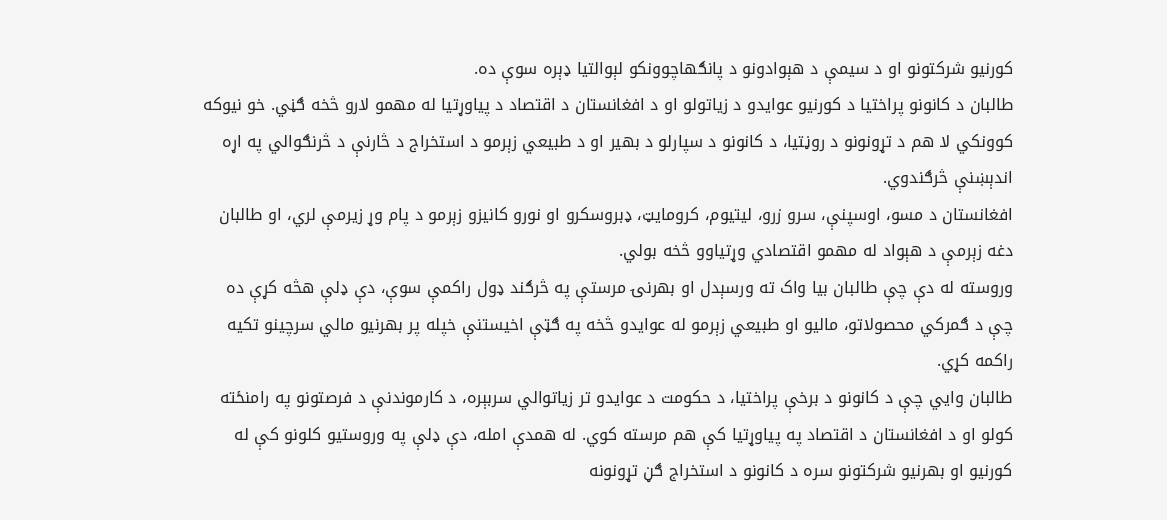کورنیو شرکتونو او د سیمې د هېوادونو د پانګهاچوونکو لېوالتیا ډېره سوې ده.
طالبان د کانونو پراختیا د کورنیو عوایدو د زیاتولو او د افغانستان د اقتصاد د پیاوړتیا له مهمو لارو څخه ګڼي. خو نیوکه کوونکي لا هم د تړونونو د روڼتیا، د کانونو د سپارلو د بهیر او د طبیعي زېرمو د استخراج د څارنې د څرنګوالي په اړه اندېښنې څرګندوي.
افغانستان د مسو، اوسپنې، سرو زرو، لیتیوم، کرومایټ، ډبروسکرو او نورو کانیزو زېرمو د پام وړ زیرمې لري، او طالبان دغه زېرمې د هېواد له مهمو اقتصادي وړتیاوو څخه بولي.
وروسته له دې چې طالبان بیا واک ته ورسېدل او بهرنۍ مرستې په څرګند ډول راکمې سوې، دې ډلې هڅه کړې ده چې د ګمرکي محصولاتو، مالیو او طبیعي زېرمو له عوایدو څخه په ګټې اخیستنې خپله پر بهرنیو مالي سرچینو تکیه راکمه کړي.
طالبان وایي چې د کانونو د برخې پراختیا، د حکومت د عوایدو تر زیاتوالي سربېره، د کارموندنې د فرصتونو په رامنځته کولو او د افغانستان د اقتصاد په پیاوړتیا کې هم مرسته کوي. له همدې امله، دې ډلې په وروستیو کلونو کې له کورنیو او بهرنیو شرکتونو سره د کانونو د استخراج ګڼ تړونونه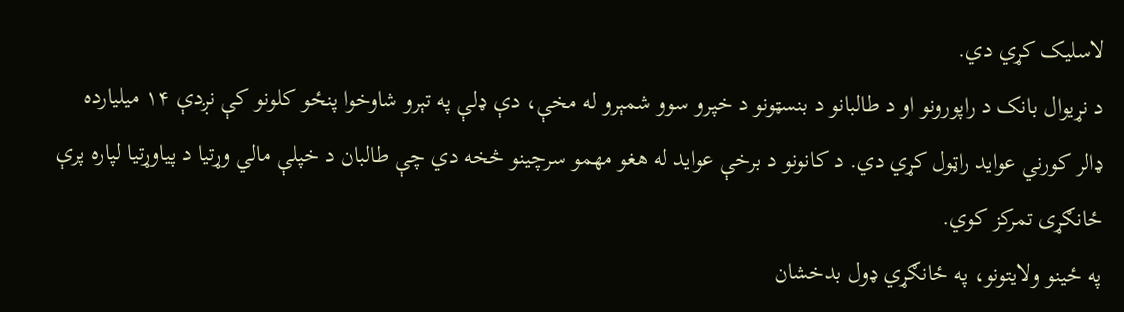لاسلیک کړي دي.
د نړیوال بانک د راپورونو او د طالبانو د بنسټونو د خپرو سوو شمېرو له مخې، دې ډلې په تېرو شاوخوا پنځو کلونو کې نږدې ۱۴ میلیارده ډالر کورني عواید راټول کړي دي. د کانونو د برخې عواید له هغو مهمو سرچینو څخه دي چې طالبان د خپلې مالي وړتیا د پیاوړتیا لپاره پرې ځانګړی تمرکز کوي.
په ځینو ولایتونو، په ځانګړي ډول بدخشان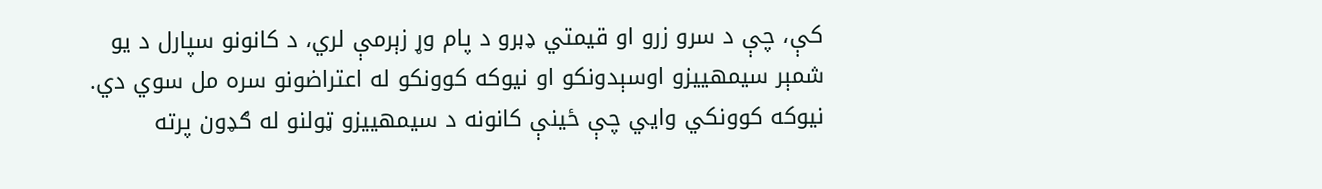کې، چې د سرو زرو او قیمتي ډبرو د پام وړ زېرمې لري، د کانونو سپارل د یو شمېر سیمهییزو اوسېدونکو او نيوکه کوونکو له اعتراضونو سره مل سوي دي.
نیوکه کوونکي وایي چې ځینې کانونه د سیمهییزو ټولنو له ګډون پرته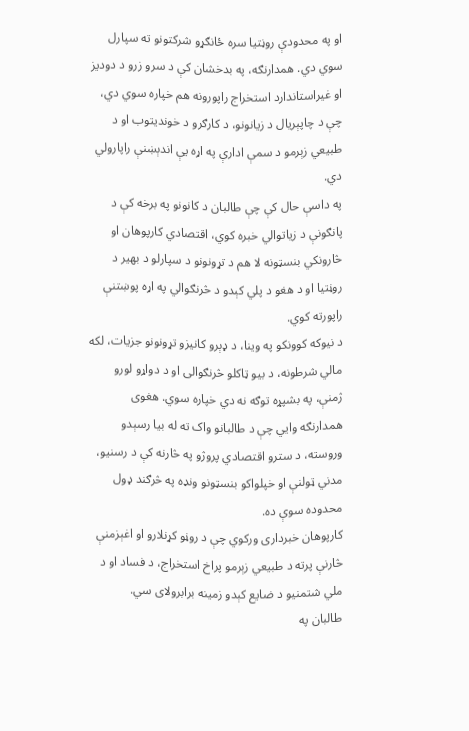او په محدودې روڼتیا سره ځانګړو شرکتونو ته سپارل سوي دي. همدارنګه، په بدخشان کې د سرو زرو د دودیز او غیراستاندارد استخراج راپورونه هم خپاره سوي دي، چې د چاپېریال د زیانونو، د کارګرو د خوندیتوب او د طبیعي زېرمو د سمې ادارې په اړه یې اندېښنې راپارولي دي.
په داسې حال کې چې طالبان د کانونو په برخه کې د پانګونې د زیاتوالي خبره کوي، اقتصادي کارپوهان او څارونکي بنسټونه لا هم د تړونونو د سپارلو د بهیر د روڼتیا او د هغو د پلي کېدو د څرنګوالي په اړه پوښتنې راپورته کوي.
د نیوکه کوونکو په وینا، د ډېرو کانیزو تړونونو جزیات، لکه مالي شرطونه، د بیو ټاکلو څرنګوالی او د دواړو لورو ژمنې، په بشپړه توګه نه دي خپاره سوي. هغوی همدارنګه وایي چې د طالبانو واک ته له بیا رسېدو وروسته، د سترو اقتصادي پروژو په څارنه کې د رسنیو، مدني ټولنې او خپلواکو بنسټونو ونډه په څرګند ډول محدوده سوې ده.
کارپوهان خبرداری ورکوي چې د روڼو کړنلارو او اغېزمنې څارنې پرته د طبیعي زېرمو پراخ استخراج، د فساد او د ملي شتمنیو د ضایع کېدو زمینه برابرولای سي.
طالبان په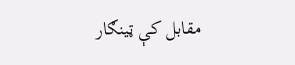مقابل کې ټینګار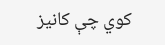کوي چې کانیز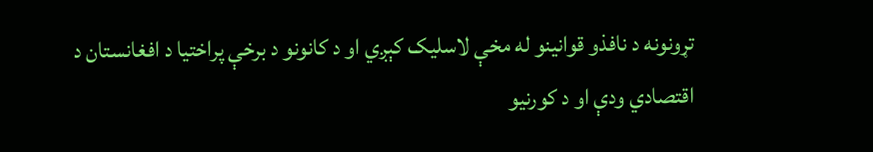تړونونه د نافذو قوانینو له مخې لاسلیک کېږي او د کانونو د برخې پراختیا د افغانستان د اقتصادي ودې او د کورنیو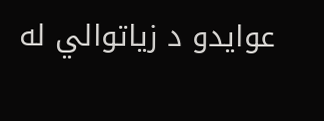عوایدو د زیاتوالي له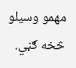مهمو وسیلو څخه ګڼي.